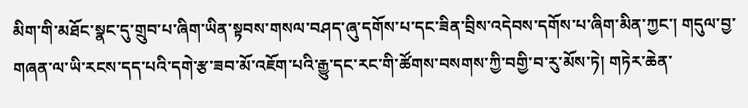མིག་གི་མཐོང་སྣང་དུ་གྲུབ་པ་ཞིག་ཡིན་སྟབས་གསལ་བཤད་ཞུ་དགོས་པ་དང་ཟིན་བྲིས་འདེབས་དགོས་པ་ཞིག་མིན་ཀྱང་། གདུལ་བྱ་གཞན་ལ་ཡི་རངས་དད་པའི་དགེ་རྩ་ཟབ་མོ་འཇོག་པའི་རྒྱུ་དང་རང་གི་ཚོགས་བསགས་ཀྱི་བགྱི་བ་རུ་མོས་ཏེ། གཏེར་ཆེན་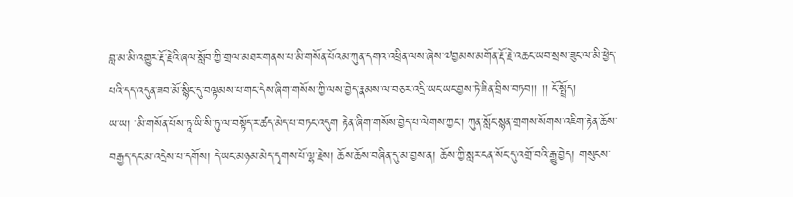བླ་མ་མི་འགྱུར་རྡོ་རྗེའི་ཞལ་སློབ་ཀྱི་གྲལ་མཐར་གནས་པ་མི་གསོན་པོའམ་ཀུན་དགའ་འཕྲིན་ལས་ཞེས་༧བྱམས་མགོན་རྡོ་རྗེ་འཆང་ཡབ་སྲས་ཟུང་ལ་མི་ཕྱེད་པའི་དད་འདུན་ཟབ་མོ་སྙིང་དུ་བལྟམས་པ་གང་དེས་ཞིག་གསོས་ཀྱི་ལས་བྱེད་རྣམས་ལ་བཅར་འདྲི་ཡང་ཡང་བྱས་ཏེ་ཟིན་བྲིས་བཏབ།། །། ངོ་སྤྲོད།
ཡ་ཡ། ་མི་གསོན་པོས་ཏཱ་ཡི་སི་ཏུ་ལ་བསྟོད་ར་ཚད་མེད་པ་བཏང་འདུག རྟེན་ཞིག་གསོས་བྱེད་པ་ལེགས་ཀྱང་། ཀུན་སློང་སྙན་གྲགས་སོགས་འཇིག་རྟེན་ཆོས་བརྒྱད་དང་མ་འདྲེས་པ་དགོས། དེ་ཡང་མཉམ་མེད་དྭགས་པོ་ལྷ་རྗེས། ཆོས་ཆོས་བཞིན་དུ་མ་བྱས་ན། ཆོས་ཀྱི་སླར་ངན་སོང་དུ་འགྲོ་བའི་རྒྱུ་བྱེད། གསུངས་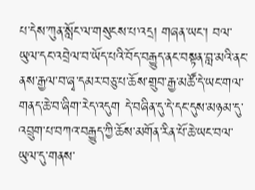པ་དེས་ཀུན་སློང་ལ་གསུངས་པ་འདྲ། གཞན་ཡང་། བལ་ཡུལ་དང་འབྲེལ་བ་ཡོད་པའི་བོད་བརྒྱུད་ནང་བསྟན་བླ་མའི་ནང་ནས་རྒྱལ་བ་ཞྭ་དམར་བཅུ་པ་ཆོས་གྲུབ་རྒྱ་མཚོ་དེ་ཡང་གལ་གནད་ཆེ་བ་ཞིག་རེད་འདུག དེ་བཞིན་དུ་དེ་དང་དུས་མཉམ་དུ་འབྲུག་པ་བཀའ་བརྒྱུད་ཀྱི་ཆོས་མགོན་རིན་པོ་ཆེ་ཡང་བལ་ཡུལ་དུ་གནས་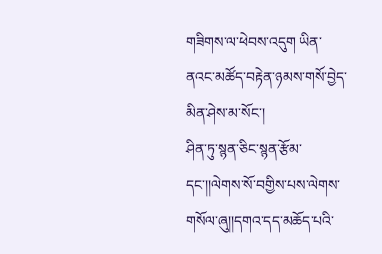གཟིགས་ལ་ཕེབས་འདུག ཡིན་ནའང་མཚོད་བརྟེན་ཉམས་གསོ་བྱེད་མིན་ཤེས་མ་སོང་།
ཤིན་ཏུ་སྙན་ཅིང་སྙན་རྩོམ་དང་།།ལེགས་སོ་བགྱིས་པས་ལེགས་གསོལ་ཞུ།།དགའ་དད་མཆོད་པའི་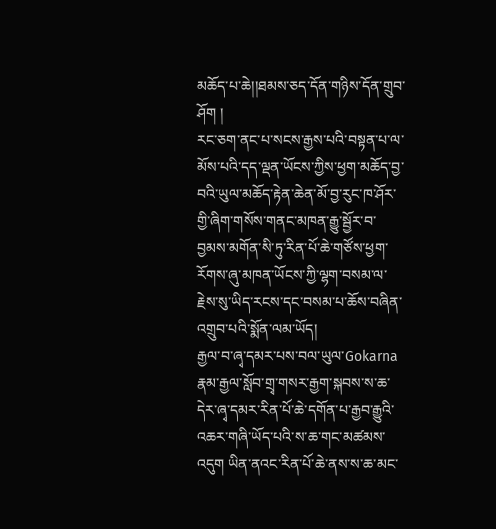མཆོད་པ་ཆེ།།ཐམས་ཅད་དོན་གཉིས་དོན་གྲུབ་ཤོག །
རང་ཅག་ནང་པ་སངས་རྒྱས་པའི་བསྟན་པ་ལ་མོས་པའི་དད་ལྡན་ཡོངས་ཀྱིས་ཕྱག་མཆོད་བྱ་བའི་ཡུལ་མཆོད་རྟེན་ཆེན་མོ་བྱ་རུང་ཁ་ཤོར་གྱི་ཞིག་གསོས་གནང་མཁན་རྒྱུ་སྦྱོར་བ་བྱམས་མགོན་སི་ཏུ་རིན་པོ་ཆེ་གཙོས་ཕྱག་རོགས་ཞུ་མཁན་ཡོངས་ཀྱི་ལྷག་བསམ་ལ་རྗེས་སུ་ཡིད་རངས་དང་བསམ་པ་ཆོས་བཞིན་འགྲུབ་པའི་སྨོན་ལམ་ཡོད།
རྒྱལ་བ་ཞྭ་དམར་པས་བལ་ཡུལ་Gokarna རྣམ་རྒྱལ་སློབ་གྲྭ་གསར་རྒྱག་སྐབས་ས་ཆ་དེར་ཞྭ་དམར་རིན་པོ་ཆེ་དགོན་པ་རྒྱབ་རྒྱུའི་འཆར་གཞི་ཡོད་པའི་ས་ཆ་གང་མཚམས་འདུག ཡིན་ནའང་རིན་པོ་ཆེ་ནས་ས་ཆ་མང་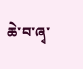ཆེ་བ་ཞྭ་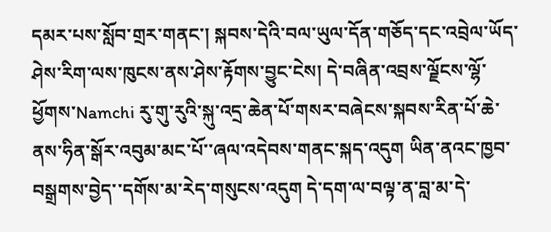དམར་པས་སློབ་གྲར་གནང་། སྐབས་དེའི་བལ་ཡུལ་དོན་གཅོད་དང་འབྲེལ་ཡོད་ཤེས་རིག་ལས་ཁུངས་ནས་ཤེས་རྟོགས་བྱུང་ངེས། དེ་བཞིན་འབྲས་ལྗོངས་ལྷོ་ཕྱོགས་Namchi རུ་གུ་རུའི་སྐུ་འདྲ་ཆེན་པོ་གསར་བཞེངས་སྐབས་རིན་པོ་ཆེ་ནས་ཧིན་སྒོར་འབུམ་མང་པོ་་ཞལ་འདེབས་གནང་སྐད་འདུག ཡིན་ནའང་ཁྱབ་བསྒྲགས་བྱེད་་དགོས་མ་རེད་གསུངས་འདུག དེ་དག་ལ་བལྟ་ན་བླ་མ་དེ་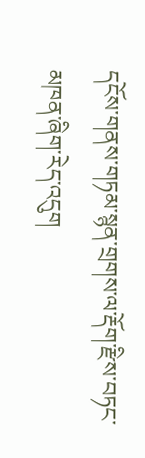དངོས་གནས་གཏམ་སྙན་གྲགས་ལ་རྡོག་རྫིས་བཏང་མཁན་ཞིག་རེད་འདུག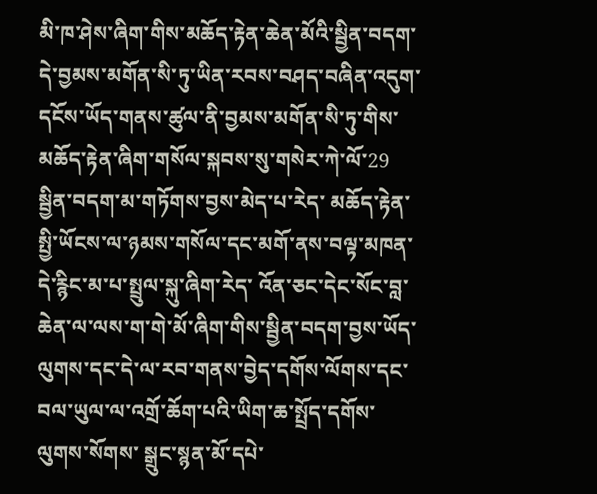མི་ཁ་ཤེས་ཞིག་གིས་མཆོད་རྟེན་ཆེན་མོའི་སྦྱིན་བདག་དེ་བྱམས་མགོན་སི་ཏུ་ཡིན་རབས་བཤད་བཞིན་འདུག་ དངོས་ཡོད་གནས་ཚུལ་ནི་བྱམས་མགོན་སི་ཏུ་གིས་མཆོད་རྟེན་ཞིག་གསོལ་སྐབས་སུ་གསེར་ཀེ་ལོ་29 སྦྱིན་བདག་མ་གཏོགས་བྱས་མེད་པ་རེད་ མཆོད་རྟེན་སྤྱི་ཡོངས་ལ་ཉམས་གསོལ་དང་མགོ་ནས་བལྟ་མཁན་དེ་རྙིང་མ་པ་སྤྲུལ་སྐུ་ཞིག་རེད་ འོན་ཅང་དེང་སོང་བླ་ཆེན་ལ་ལས་ག་གེ་མོ་ཞིག་གིས་སྦྱིན་བདག་བྱས་ཡོད་ལུགས་དང་དེ་ལ་རབ་གནས་བྱེད་དགོས་ལོགས་དང་བལ་ཡུལ་ལ་འགྲོ་ཆོག་པའི་ཡིག་ཆ་སྤྲོད་དགོས་ལུགས་སོགས་ སྒྲུང་སྙན་མོ་དཔེ་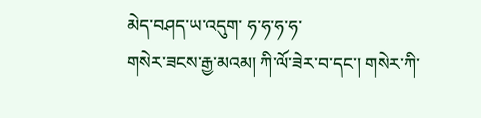མེད་བཤད་ཡ་འདུག་ ཧ་ཧ་ཧ་ཧ་
གསེར་ཟངས་རྒྱ་མའམ། ཀི་ལོ་ཟེར་བ་དང་། གསེར་ཀི་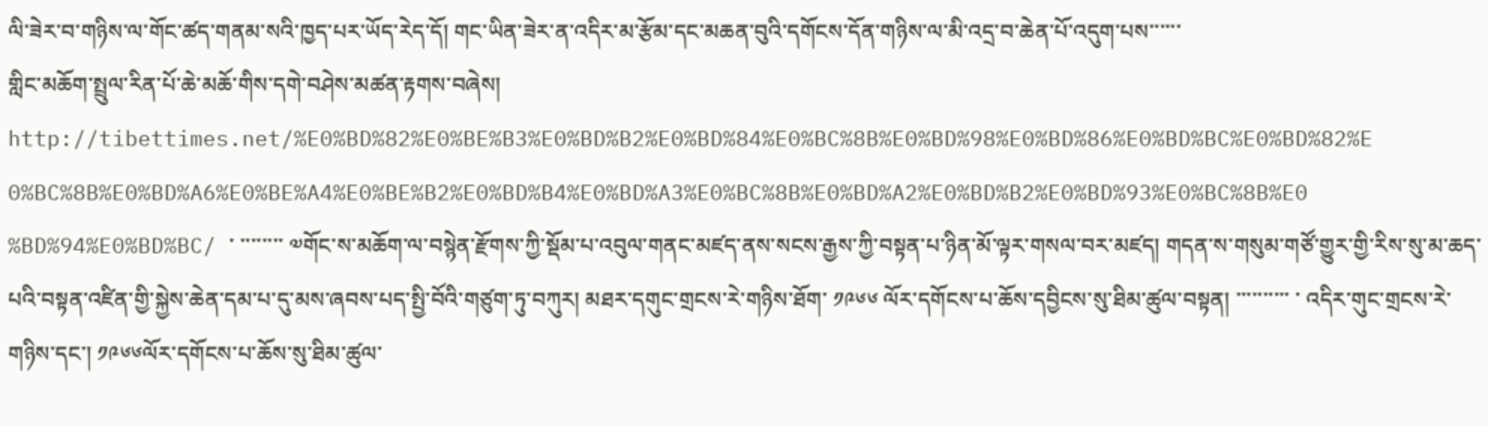ལི་ཟེར་བ་གཉིས་ལ་གོང་ཚད་གནམ་སའི་ཁྱད་པར་ཡོད་རེད་དོ། གང་ཡིན་ཟེར་ན་འདིར་མ་རྩོམ་དང་མཆན་བུའི་དགོངས་དོན་གཉིས་ལ་མི་འདྲ་བ་ཆེན་པོ་འདུག་པས་་་་་་
གླིང་མཆོག་སྤྲུལ་རིན་པོ་ཆེ་མཆོ་གིས་དགེ་བཤེས་མཚན་རྟགས་བཞེས། http://tibettimes.net/%E0%BD%82%E0%BE%B3%E0%BD%B2%E0%BD%84%E0%BC%8B%E0%BD%98%E0%BD%86%E0%BD%BC%E0%BD%82%E0%BC%8B%E0%BD%A6%E0%BE%A4%E0%BE%B2%E0%BD%B4%E0%BD%A3%E0%BC%8B%E0%BD%A2%E0%BD%B2%E0%BD%93%E0%BC%8B%E0%BD%94%E0%BD%BC/ ་ ་་་་་་་་ ༧གོང་ས་མཆོག་ལ་བསྙེན་རྫོགས་ཀྱི་སྡོམ་པ་འབུལ་གནང་མཛད་ནས་སངས་རྒྱས་ཀྱི་བསྟན་པ་ཉིན་མོ་ལྟར་གསལ་བར་མཛད། གདན་ས་གསུམ་གཙོ་གྱུར་གྱི་རིས་སུ་མ་ཆད་པའི་བསྟན་འཛིན་གྱི་སྐྱེས་ཆེན་དམ་པ་དུ་མས་ཞབས་པད་སྤྱི་བོའི་གཙུག་ཏུ་བཀུར། མཐར་དགུང་གྲངས་རེ་གཉིས་ཐོག་ ༡༩༦༦ ལོར་དགོངས་པ་ཆོས་དབྱིངས་སུ་ཐིམ་ཚུལ་བསྟན། ་་་་་་་་་་ ་ འདིར་གུང་གྲངས་རེ་གཉིས་དང་། ༡༩༦༦ལོར་དགོངས་པ་ཆོས་སུ་ཐིམ་ཚུལ་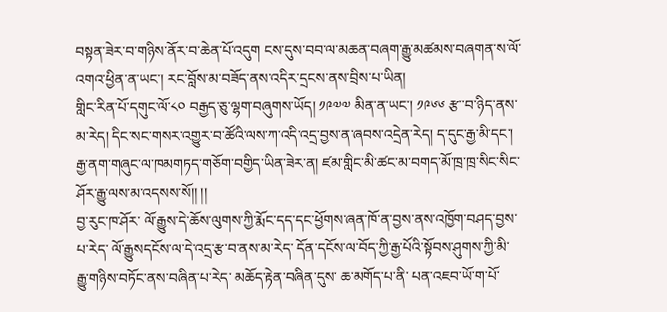བསྟན་ཟེར་བ་གཉིས་ནོར་བ་ཆེན་པོ་འདུག ངས་དུས་བབ་ལ་མཆན་བཞག་རྒྱུ་མཚམས་བཞགན་ས་ལོ་འགའ་ཕྱིན་ན་ཡང་། རང་བློས་མ་བཟོད་ནས་འདིར་དྲངས་ནས་བྲིས་པ་ཡིན།
གླིང་རིན་པོ་དགུང་ལོ་༨༠ བརྒྱད་ཅུ་ལྷག་བཞུགས་ཡོད། ༡༩༧༧ མིན་ན་ཡང་། ༡༩༦༦ རྩ་་བ་ཉིད་ནས་མ་རེད། དིང་སང་གསར་འགྱུར་བ་ཚོའི་ལས་ཀ་འདི་འདྲ་བྱས་ན་ཞབས་འདྲེན་རེད། ད་དུང་རྒྱ་མི་དང་། རྒྱ་ནག་གཞུང་ལ་ཁམགཏད་གཅོག་བགྱིད་ཡིན་ཟེར་ན། ཛམ་གླིང་མི་ཚང་མ་བགད་མོ་ཁྲ་ཁྲ་སིང་སིང་ཤོར་རྒྱུ་ལས་མ་འདསས་སོ།། །།
བྱ་རུང་ཁ་ཤོར་ ལོ་རྒྱུས་དེ་ཆོས་ལུགས་ཀྱི་རྨོང་དད་དང་ཕྱོགས་ཞན་ཁོ་ན་བྱས་ནས་འཁྱོག་བཤད་བྱས་པ་རེད་ ལོ་རྒྱུསདངོས་ལ་དེ་འདྲ་རྩ་བ་ནས་མ་རེད་ དོན་དངོས་ལ་བོད་ཀྱི་རྒྱ་པོའི་སྟོབས་ཤུགས་ཀྱི་མི་རྒྱུ་གཉིས་བཏོང་ནས་བཞིན་པ་རེད་ མཆོད་རྟེན་བཞིན་དུས་ ཆ་མགོད་པ་ནི་ པན་འཇབ་ཡོ་ག་པོ་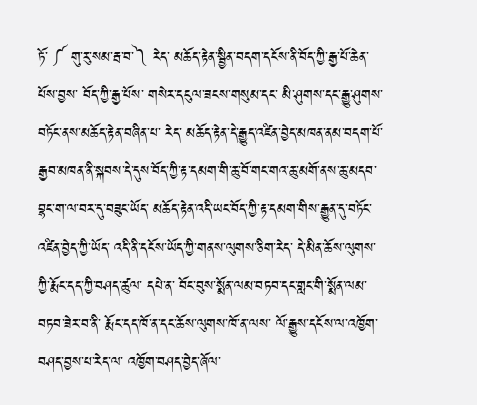ཏོ་ ༼ གུ་རུ་སམ་རྦ་བ་༽ རེད་ མཆོད་རྟེན་སྦྱིན་བདག་དངོས་ནི་བོད་ཀྱི་རྒྱ་པོ་ཆེན་པོས་བྱས་ བོད་ཀྱི་རྒྱ་པོས་ གསེར་དངུལ་ཟངས་གསུམ་དང་ མི་ཤུགས་དང་རྒྱུ་ཤུགས་བཏོང་ནས་མཆོད་རྟེན་བཞིན་པ་ རེད་ མཆོད་རྟེན་དེ་རྒྱུད་འཛིན་བྱེད་མཁན་ནམ་བདག་པོ་རྒྱབ་མཁན་ནི་སྐབས་དེ་དུས་བོད་ཀྱི་རྟ་དམག་གི་ཆུ་བོ་གང་གའ་ཆུ་མགོ་ནས་ཆུ་མདབ་བྷང་ག་ལ་བར་དུ་བཟུང་ཡོད་ མཆོད་རྟེན་འདི་ཡང་བོད་ཀྱི་རྟ་དམག་གིས་རྒྱུན་དུ་བཏོང་འཛིན་བྱེད་ཀྱི་ཡོད་ འདི་ནི་དངོས་ཡོད་ཀྱི་གནས་ལུགས་ཅིག་རེད་ དེ་མིན་ཆོས་ལུགས་ཀྱི་རྨོང་དད་ཀྱི་བཤད་ཚུལ་ དཔེ་ན་ བོང་བུས་སྨོན་ལམ་བཏབ་དང་གླང་གི་སྨོན་ལམ་བཏབ་ཟེར་བ་ནི་ རྨོང་དད་ཁོ་ན་དང་ཆོས་ལུགས་ཁོ་ན་ལས་ ལོ་རྒྱུས་དངོས་ལ་འཁྱོག་བཤད་བྱས་པ་རེད་ལ་ འཁྱོག་བཤད་བྱེད་ཞོལ་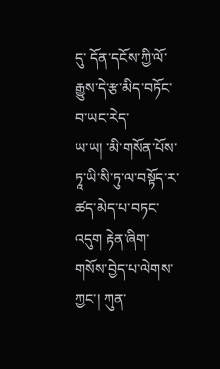དུ་ དོན་དངོས་ཀྱི་ལོ་རྒྱུས་དེ་རྩ་མིད་བཏོང་བ་ཡང་རེད་
ཡ་ཡ། ་མི་གསོན་པོས་ཏཱ་ཡི་སི་ཏུ་ལ་བསྟོད་ར་ཚད་མེད་པ་བཏང་འདུག རྟེན་ཞིག་གསོས་བྱེད་པ་ལེགས་ཀྱང་། ཀུན་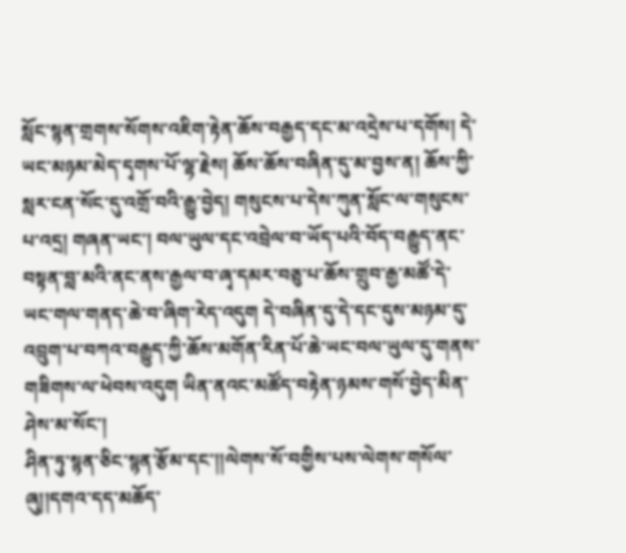སློང་སྙན་གྲགས་སོགས་འཇིག་རྟེན་ཆོས་བརྒྱད་དང་མ་འདྲེས་པ་དགོས། དེ་ཡང་མཉམ་མེད་དྭགས་པོ་ལྷ་རྗེས། ཆོས་ཆོས་བཞིན་དུ་མ་བྱས་ན། ཆོས་ཀྱི་སླར་ངན་སོང་དུ་འགྲོ་བའི་རྒྱུ་བྱེད། གསུངས་པ་དེས་ཀུན་སློང་ལ་གསུངས་པ་འདྲ། གཞན་ཡང་། བལ་ཡུལ་དང་འབྲེལ་བ་ཡོད་པའི་བོད་བརྒྱུད་ནང་བསྟན་བླ་མའི་ནང་ནས་རྒྱལ་བ་ཞྭ་དམར་བཅུ་པ་ཆོས་གྲུབ་རྒྱ་མཚོ་དེ་ཡང་གལ་གནད་ཆེ་བ་ཞིག་རེད་འདུག དེ་བཞིན་དུ་དེ་དང་དུས་མཉམ་དུ་འབྲུག་པ་བཀའ་བརྒྱུད་ཀྱི་ཆོས་མགོན་རིན་པོ་ཆེ་ཡང་བལ་ཡུལ་དུ་གནས་གཟིགས་ལ་ཕེབས་འདུག ཡིན་ནའང་མཚོད་བརྟེན་ཉམས་གསོ་བྱེད་མིན་ཤེས་མ་སོང་།
ཤིན་ཏུ་སྙན་ཅིང་སྙན་རྩོམ་དང་།།ལེགས་སོ་བགྱིས་པས་ལེགས་གསོལ་ཞུ།།དགའ་དད་མཆོད་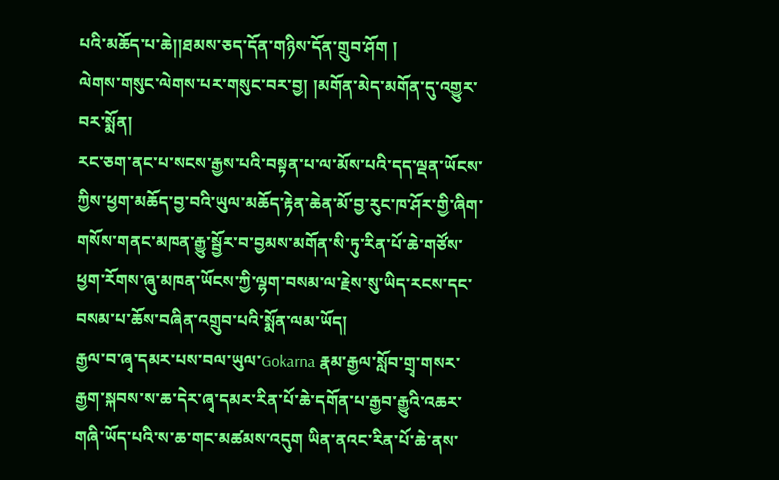པའི་མཆོད་པ་ཆེ།།ཐམས་ཅད་དོན་གཉིས་དོན་གྲུབ་ཤོག །
ལེགས་གསུང་ལེགས་པར་གསུང་བར་བྱ། །མགོན་མེད་མགོན་དུ་འགྱུར་བར་སྨོན།
རང་ཅག་ནང་པ་སངས་རྒྱས་པའི་བསྟན་པ་ལ་མོས་པའི་དད་ལྡན་ཡོངས་ཀྱིས་ཕྱག་མཆོད་བྱ་བའི་ཡུལ་མཆོད་རྟེན་ཆེན་མོ་བྱ་རུང་ཁ་ཤོར་གྱི་ཞིག་གསོས་གནང་མཁན་རྒྱུ་སྦྱོར་བ་བྱམས་མགོན་སི་ཏུ་རིན་པོ་ཆེ་གཙོས་ཕྱག་རོགས་ཞུ་མཁན་ཡོངས་ཀྱི་ལྷག་བསམ་ལ་རྗེས་སུ་ཡིད་རངས་དང་བསམ་པ་ཆོས་བཞིན་འགྲུབ་པའི་སྨོན་ལམ་ཡོད།
རྒྱལ་བ་ཞྭ་དམར་པས་བལ་ཡུལ་Gokarna རྣམ་རྒྱལ་སློབ་གྲྭ་གསར་རྒྱག་སྐབས་ས་ཆ་དེར་ཞྭ་དམར་རིན་པོ་ཆེ་དགོན་པ་རྒྱབ་རྒྱུའི་འཆར་གཞི་ཡོད་པའི་ས་ཆ་གང་མཚམས་འདུག ཡིན་ནའང་རིན་པོ་ཆེ་ནས་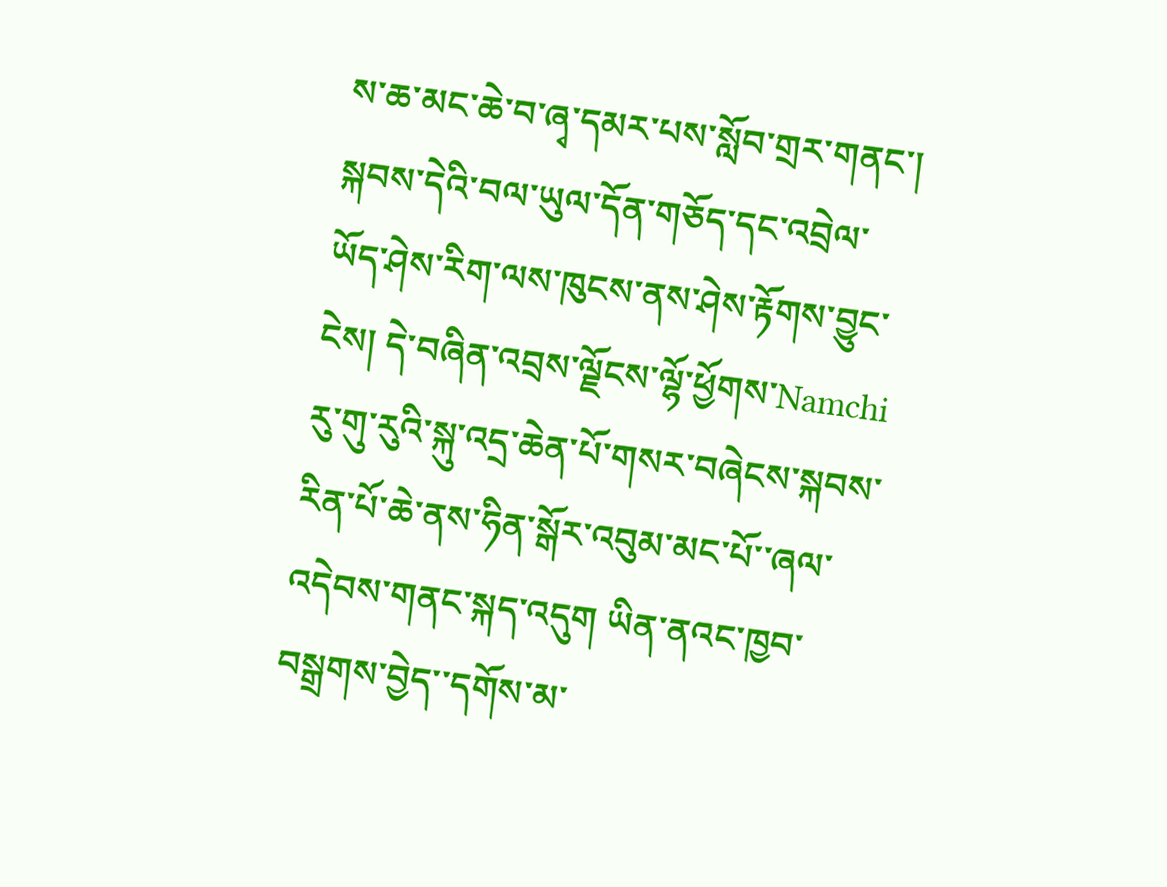ས་ཆ་མང་ཆེ་བ་ཞྭ་དམར་པས་སློབ་གྲར་གནང་། སྐབས་དེའི་བལ་ཡུལ་དོན་གཅོད་དང་འབྲེལ་ཡོད་ཤེས་རིག་ལས་ཁུངས་ནས་ཤེས་རྟོགས་བྱུང་ངེས། དེ་བཞིན་འབྲས་ལྗོངས་ལྷོ་ཕྱོགས་Namchi རུ་གུ་རུའི་སྐུ་འདྲ་ཆེན་པོ་གསར་བཞེངས་སྐབས་རིན་པོ་ཆེ་ནས་ཧིན་སྒོར་འབུམ་མང་པོ་་ཞལ་འདེབས་གནང་སྐད་འདུག ཡིན་ནའང་ཁྱབ་བསྒྲགས་བྱེད་་དགོས་མ་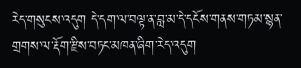རེད་གསུངས་འདུག དེ་དག་ལ་བལྟ་ན་བླ་མ་དེ་དངོས་གནས་གཏམ་སྙན་གྲགས་ལ་རྡོག་རྫིས་བཏང་མཁན་ཞིག་རེད་འདུག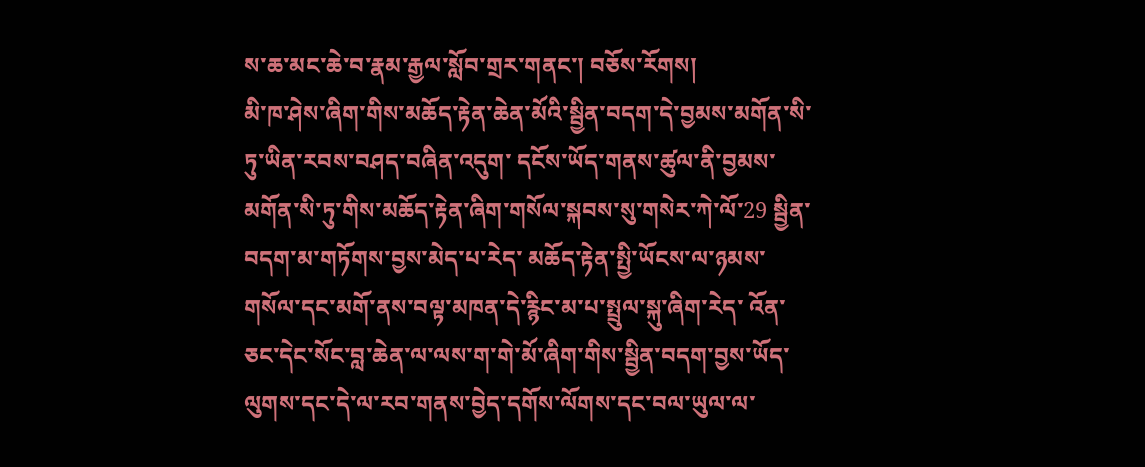ས་ཆ་མང་ཆེ་བ་རྣམ་རྒྱལ་སློབ་གྲར་གནང་། བཅོས་རོགས།
མི་ཁ་ཤེས་ཞིག་གིས་མཆོད་རྟེན་ཆེན་མོའི་སྦྱིན་བདག་དེ་བྱམས་མགོན་སི་ཏུ་ཡིན་རབས་བཤད་བཞིན་འདུག་ དངོས་ཡོད་གནས་ཚུལ་ནི་བྱམས་མགོན་སི་ཏུ་གིས་མཆོད་རྟེན་ཞིག་གསོལ་སྐབས་སུ་གསེར་ཀེ་ལོ་29 སྦྱིན་བདག་མ་གཏོགས་བྱས་མེད་པ་རེད་ མཆོད་རྟེན་སྤྱི་ཡོངས་ལ་ཉམས་གསོལ་དང་མགོ་ནས་བལྟ་མཁན་དེ་རྙིང་མ་པ་སྤྲུལ་སྐུ་ཞིག་རེད་ འོན་ཅང་དེང་སོང་བླ་ཆེན་ལ་ལས་ག་གེ་མོ་ཞིག་གིས་སྦྱིན་བདག་བྱས་ཡོད་ལུགས་དང་དེ་ལ་རབ་གནས་བྱེད་དགོས་ལོགས་དང་བལ་ཡུལ་ལ་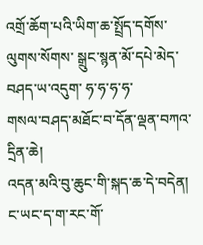འགྲོ་ཆོག་པའི་ཡིག་ཆ་སྤྲོད་དགོས་ལུགས་སོགས་ སྒྲུང་སྙན་མོ་དཔེ་མེད་བཤད་ཡ་འདུག་ ཧ་ཧ་ཧ་ཧ་
གསལ་བཤད་མཐོང་བ་དོན་ལྡན་བཀའ་དྲིན་ཆེ།
འདན་མའི་བུ་ཆུང་གི་སྐད་ཆ་དེ་བདེན། ང་ཡང་ད་ག་རང་གོ་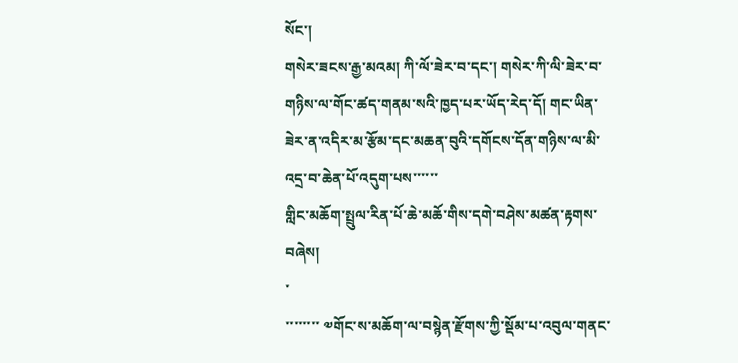སོང་།
གསེར་ཟངས་རྒྱ་མའམ། ཀི་ལོ་ཟེར་བ་དང་། གསེར་ཀི་ལི་ཟེར་བ་གཉིས་ལ་གོང་ཚད་གནམ་སའི་ཁྱད་པར་ཡོད་རེད་དོ། གང་ཡིན་ཟེར་ན་འདིར་མ་རྩོམ་དང་མཆན་བུའི་དགོངས་དོན་གཉིས་ལ་མི་འདྲ་བ་ཆེན་པོ་འདུག་པས་་་་་་
གླིང་མཆོག་སྤྲུལ་རིན་པོ་ཆེ་མཆོ་གིས་དགེ་བཤེས་མཚན་རྟགས་བཞེས།
་
་་་་་་་་ ༧གོང་ས་མཆོག་ལ་བསྙེན་རྫོགས་ཀྱི་སྡོམ་པ་འབུལ་གནང་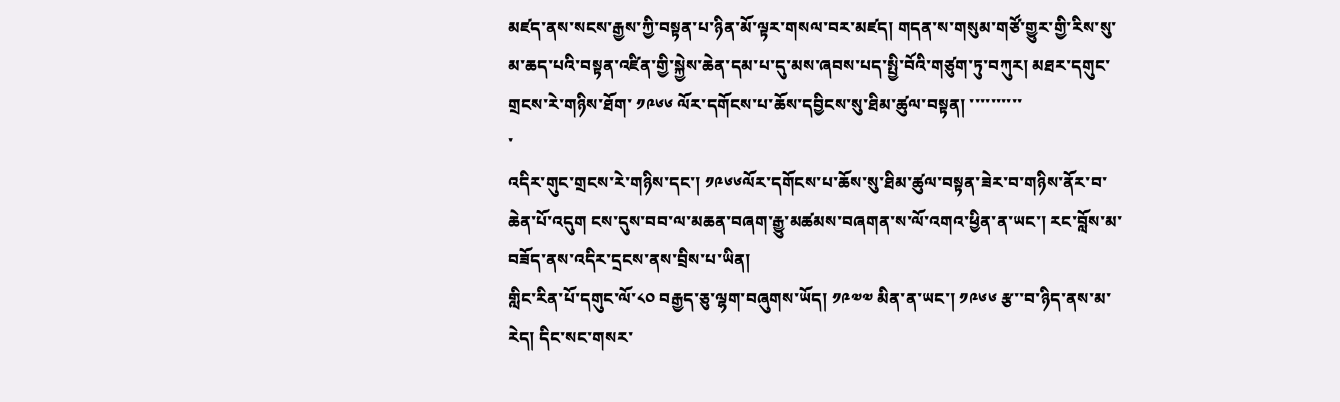མཛད་ནས་སངས་རྒྱས་ཀྱི་བསྟན་པ་ཉིན་མོ་ལྟར་གསལ་བར་མཛད། གདན་ས་གསུམ་གཙོ་གྱུར་གྱི་རིས་སུ་མ་ཆད་པའི་བསྟན་འཛིན་གྱི་སྐྱེས་ཆེན་དམ་པ་དུ་མས་ཞབས་པད་སྤྱི་བོའི་གཙུག་ཏུ་བཀུར། མཐར་དགུང་གྲངས་རེ་གཉིས་ཐོག་ ༡༩༦༦ ལོར་དགོངས་པ་ཆོས་དབྱིངས་སུ་ཐིམ་ཚུལ་བསྟན། ་་་་་་་་་་
་
འདིར་གུང་གྲངས་རེ་གཉིས་དང་། ༡༩༦༦ལོར་དགོངས་པ་ཆོས་སུ་ཐིམ་ཚུལ་བསྟན་ཟེར་བ་གཉིས་ནོར་བ་ཆེན་པོ་འདུག ངས་དུས་བབ་ལ་མཆན་བཞག་རྒྱུ་མཚམས་བཞགན་ས་ལོ་འགའ་ཕྱིན་ན་ཡང་། རང་བློས་མ་བཟོད་ནས་འདིར་དྲངས་ནས་བྲིས་པ་ཡིན།
གླིང་རིན་པོ་དགུང་ལོ་༨༠ བརྒྱད་ཅུ་ལྷག་བཞུགས་ཡོད། ༡༩༧༧ མིན་ན་ཡང་། ༡༩༦༦ རྩ་་བ་ཉིད་ནས་མ་རེད། དིང་སང་གསར་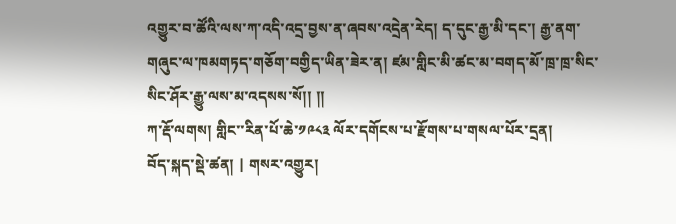འགྱུར་བ་ཚོའི་ལས་ཀ་འདི་འདྲ་བྱས་ན་ཞབས་འདྲེན་རེད། ད་དུང་རྒྱ་མི་དང་། རྒྱ་ནག་གཞུང་ལ་ཁམགཏད་གཅོག་བགྱིད་ཡིན་ཟེར་ན། ཛམ་གླིང་མི་ཚང་མ་བགད་མོ་ཁྲ་ཁྲ་སིང་སིང་ཤོར་རྒྱུ་ལས་མ་འདསས་སོ།། །།
ཀ་རྡོ་ལགས། གླིང་་རིན་པོ་ཆེ་༡༩༨༣ ལོར་དགོངས་པ་རྫོགས་པ་གསལ་པོར་དྲན།
བོད་སྐད་སྡེ་ཚན། | གསར་འགྱུར།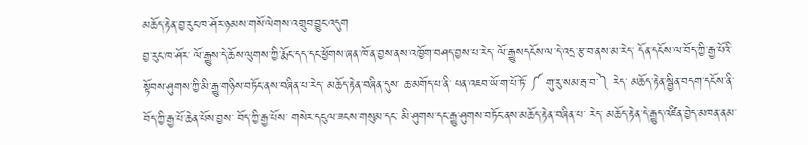མཆོད་རྟེན་བྱ་རུང་ཁ་ཤོར་ཉམས་གསོ་ལེགས་འགྲུབ་བྱུང་འདུག
བྱ་རུང་ཁ་ཤོར་ ལོ་རྒྱུས་དེ་ཆོས་ལུགས་ཀྱི་རྨོང་དད་དང་ཕྱོགས་ཞན་ཁོ་ན་བྱས་ནས་འཁྱོག་བཤད་བྱས་པ་རེད་ ལོ་རྒྱུསདངོས་ལ་དེ་འདྲ་རྩ་བ་ནས་མ་རེད་ དོན་དངོས་ལ་བོད་ཀྱི་རྒྱ་པོའི་སྟོབས་ཤུགས་ཀྱི་མི་རྒྱུ་གཉིས་བཏོང་ནས་བཞིན་པ་རེད་ མཆོད་རྟེན་བཞིན་དུས་ ཆ་མགོད་པ་ནི་ པན་འཇབ་ཡོ་ག་པོ་ཏོ་ ༼ གུ་རུ་སམ་རྦ་བ་༽ རེད་ མཆོད་རྟེན་སྦྱིན་བདག་དངོས་ནི་བོད་ཀྱི་རྒྱ་པོ་ཆེན་པོས་བྱས་ བོད་ཀྱི་རྒྱ་པོས་ གསེར་དངུལ་ཟངས་གསུམ་དང་ མི་ཤུགས་དང་རྒྱུ་ཤུགས་བཏོང་ནས་མཆོད་རྟེན་བཞིན་པ་ རེད་ མཆོད་རྟེན་དེ་རྒྱུད་འཛིན་བྱེད་མཁན་ནམ་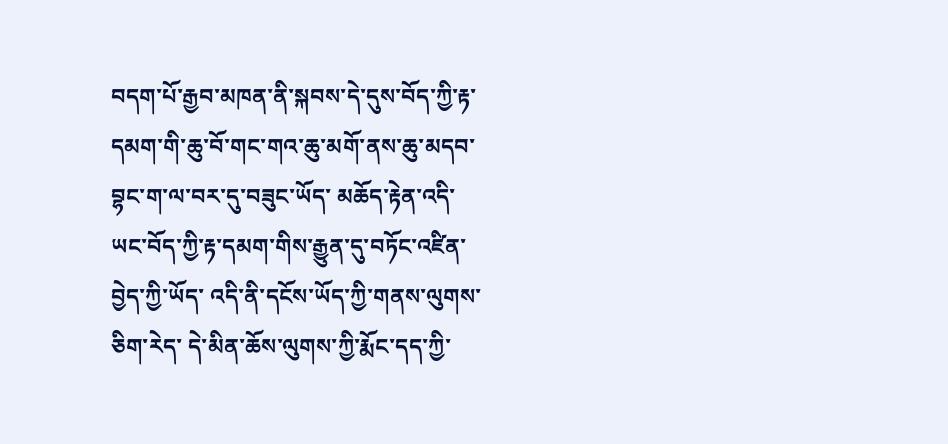བདག་པོ་རྒྱབ་མཁན་ནི་སྐབས་དེ་དུས་བོད་ཀྱི་རྟ་དམག་གི་ཆུ་བོ་གང་གའ་ཆུ་མགོ་ནས་ཆུ་མདབ་བྷང་ག་ལ་བར་དུ་བཟུང་ཡོད་ མཆོད་རྟེན་འདི་ཡང་བོད་ཀྱི་རྟ་དམག་གིས་རྒྱུན་དུ་བཏོང་འཛིན་བྱེད་ཀྱི་ཡོད་ འདི་ནི་དངོས་ཡོད་ཀྱི་གནས་ལུགས་ཅིག་རེད་ དེ་མིན་ཆོས་ལུགས་ཀྱི་རྨོང་དད་ཀྱི་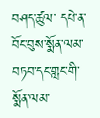བཤད་ཚུལ་ དཔེ་ན་ བོང་བུས་སྨོན་ལམ་བཏབ་དང་གླང་གི་སྨོན་ལམ་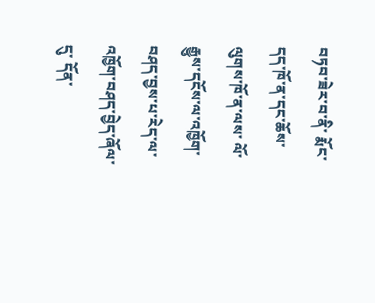བཏབ་ཟེར་བ་ནི་ རྨོང་དད་ཁོ་ན་དང་ཆོས་ལུགས་ཁོ་ན་ལས་ ལོ་རྒྱུས་དངོས་ལ་འཁྱོག་བཤད་བྱས་པ་རེད་ལ་ འཁྱོག་བཤད་བྱེད་ཞོལ་དུ་ དོན་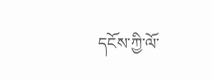དངོས་ཀྱི་ལོ་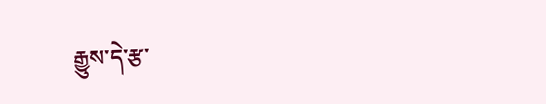རྒྱུས་དེ་རྩ་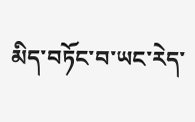མིད་བཏོང་བ་ཡང་རེད་